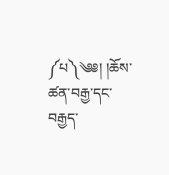༼པ༽༄༅། །ཆོས་ཚན་བརྒྱ་དང་བརྒྱད་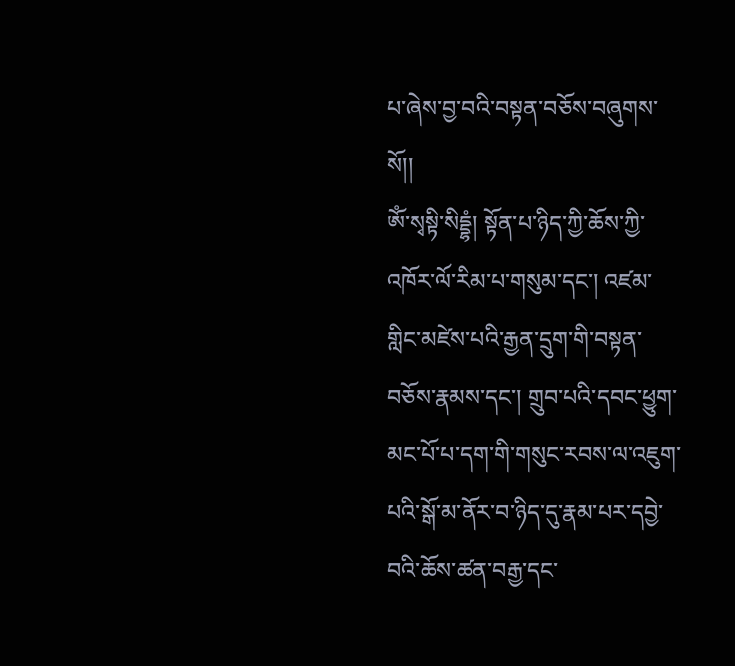པ་ཞེས་བྱ་བའི་བསྟན་བཅོས་བཞུགས་སོ།།
ཨོཾ་སྭསྟི་སིདྡྷཾ། སྟོན་པ་ཉིད་ཀྱི་ཆོས་ཀྱི་འཁོར་ལོ་རིམ་པ་གསུམ་དང་། འཛམ་གླིང་མཛེས་པའི་རྒྱན་དྲུག་གི་བསྟན་བཅོས་རྣམས་དང་། གྲུབ་པའི་དབང་ཕྱུག་མང་པོ་པ་དག་གི་གསུང་རབས་ལ་འཇུག་པའི་སྒོ་མ་ནོར་བ་ཉིད་དུ་རྣམ་པར་དབྱེ་བའི་ཆོས་ཚན་བརྒྱ་དང་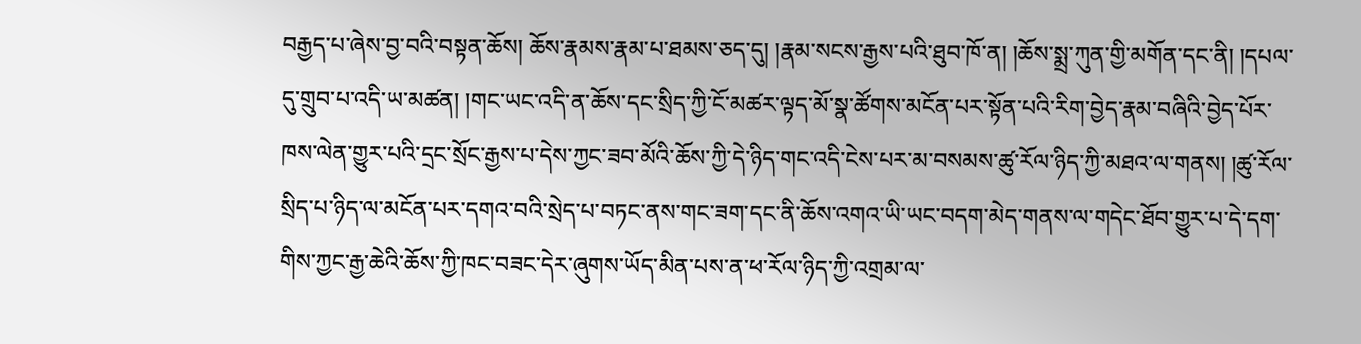བརྒྱད་པ་ཞེས་བྱ་བའི་བསྟན་ཆོས། ཆོས་རྣམས་རྣམ་པ་ཐམས་ཅད་དུ། །རྣམ་སངས་རྒྱས་པའི་ཐུབ་ཁོ་ན། །ཆོས་སྨྲ་ཀུན་གྱི་མགོན་དང་ནི། །དཔལ་དུ་གྲུབ་པ་འདི་ཡ་མཚན། །གང་ཡང་འདི་ན་ཆོས་དང་སྲིད་ཀྱི་ངོ་མཚར་ལྟད་མོ་སྣ་ཚོགས་མངོན་པར་སྟོན་པའི་རིག་བྱེད་རྣམ་བཞིའི་བྱེད་པོར་ཁས་ལེན་གྱུར་པའི་དྲང་སྲོང་རྒྱས་པ་དེས་ཀྱང་ཟབ་མོའི་ཆོས་ཀྱི་དེ་ཉིད་གང་འདི་ངེས་པར་མ་བསམས་ཚུ་རོལ་ཉིད་ཀྱི་མཐའ་ལ་གནས། །ཚུ་རོལ་སྲིད་པ་ཉིད་ལ་མངོན་པར་དགའ་བའི་སྲེད་པ་བཏང་ནས་གང་ཟག་དང་ནི་ཆོས་འགའ་ཡི་ཡང་བདག་མེད་གནས་ལ་གདེང་ཐོབ་གྱུར་པ་དེ་དག་གིས་ཀྱང་རྒྱ་ཆེའི་ཆོས་ཀྱི་ཁང་བཟང་དེར་ཞུགས་ཡོད་མིན་པས་ན་ཕ་རོལ་ཉིད་ཀྱི་འགྲམ་ལ་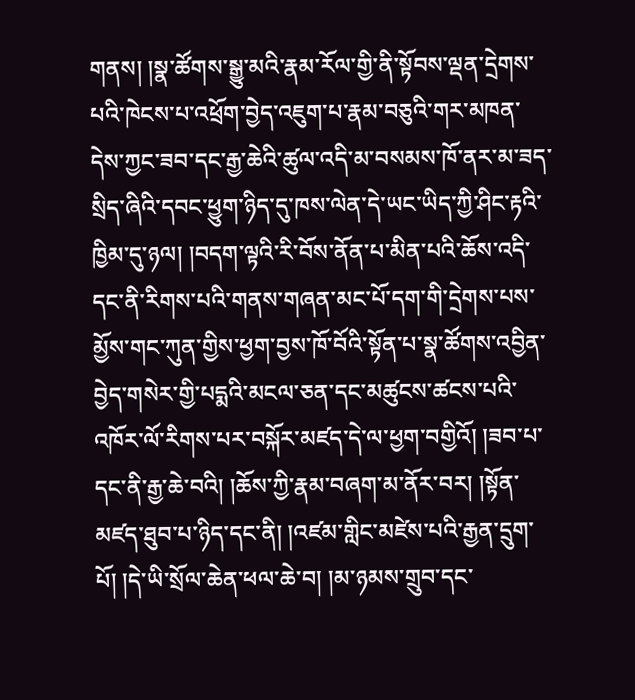གནས། །སྣ་ཚོགས་སྒྱུ་མའི་རྣམ་རོལ་གྱི་ནི་སྟོབས་ལྡན་དྲེགས་པའི་ཁེངས་པ་འཕྲོག་བྱེད་འཇུག་པ་རྣམ་བཅུའི་གར་མཁན་དེས་ཀྱང་ཟབ་དང་རྒྱ་ཆེའི་ཚུལ་འདི་མ་བསམས་ཁོ་ནར་མ་ཟད་སྲིད་ཞིའི་དབང་ཕྱུག་ཉིད་དུ་ཁས་ལེན་དེ་ཡང་ཡིད་ཀྱི་ཤིང་རྟའི་ཁྱིམ་དུ་ཉལ། །བདག་ལྟའི་རི་བོས་ནོན་པ་མིན་པའི་ཆོས་འདི་དང་ནི་རིགས་པའི་གནས་གཞན་མང་པོ་དག་གི་དྲེགས་པས་མྱོས་གང་ཀུན་གྱིས་ཕྱག་བྱས་ཁོ་བོའི་སྟོན་པ་སྣ་ཚོགས་འབྱིན་བྱེད་གསེར་གྱི་པདྨའི་མངལ་ཅན་དང་མཚུངས་ཚངས་པའི་འཁོར་ལོ་རིགས་པར་བསྐོར་མཛད་དེ་ལ་ཕྱག་བགྱིའོ། །ཟབ་པ་དང་ནི་རྒྱ་ཆེ་བའི། །ཆོས་ཀྱི་རྣམ་བཞག་མ་ནོར་བར། །སྟོན་མཛད་ཐུབ་པ་ཉིད་དང་ནི། །འཛམ་གླིང་མཛེས་པའི་རྒྱན་དྲུག་པོ། །དེ་ཡི་སྲོལ་ཆེན་ཕལ་ཆེ་བ། །མ་ཉམས་གྲུབ་དང་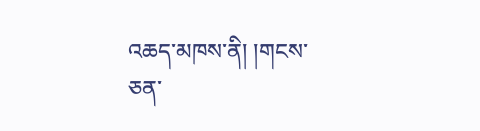འཆད་མཁས་ནི། །གངས་ཅན་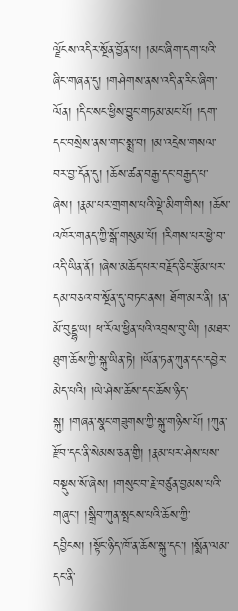ལྗོངས་འདིར་སྔོན་བྱོན་པ། །མང་ཞིག་དག་པའི་ཞིང་གཞན་དུ། །གཤེགས་ནས་འདི་ན་རིང་ཞིག་ལོན། །དིང་སང་ཕྱིས་བྱུང་གཏམ་མང་པོ། །དག་དང་བསྲེས་ནས་གང་སྨྲ་བ། །མ་འདྲེས་གསལ་བར་བྱ་དོན་དུ། །ཆོས་ཚན་བརྒྱ་དང་བརྒྱད་པ་ཞེས། །རྣམ་པར་གྲགས་པའི་ལྡེ་མིག་གིས། །ཆོས་འཁོར་གནད་ཀྱི་སྒོ་གསུམ་པོ། །རིགས་པར་ཕྱེ་བ་འདི་ཡིན་ནོ། །ཞེས་མཆོད་པར་བརྗོད་ཅིང་རྩོམ་པར་དམ་བཅའ་བ་སྔོན་དུ་བཏང་ནས། ཐོག་མར་ནི། །ན་མོ་བུདྡྷ་ཡ། ཕ་རོལ་ཕྱིན་པའི་འབྲས་བུ་ཡི། །མཐར་ཐུག་ཆོས་ཀྱི་སྐུ་ཡིན་ཏེ། །ཡོན་ཏན་ཀུན་དང་དབྱེར་མེད་པའི། །ཡེ་ཤེས་ཆོས་དང་ཆོས་ཉིད་སྐུ། །གཞན་སྣང་གཟུགས་ཀྱི་སྐུ་གཉིས་པོ། །ཀུན་རྫོབ་དང་ནི་སེམས་ཅན་གྱི། །རྣམ་པར་ཤེས་པས་བསྡུས་སོ་ཞེས། །གསུང་བ་རྗེ་བཙུན་བྱམས་པའི་གཞུང་། །སྒྲིབ་ཀུན་སྤངས་པའི་ཆོས་ཀྱི་དབྱིངས། །སྟོང་ཉིད་ཁོ་ན་ཆོས་སྐུ་དང་། །སྨོན་ལམ་དང་ནི་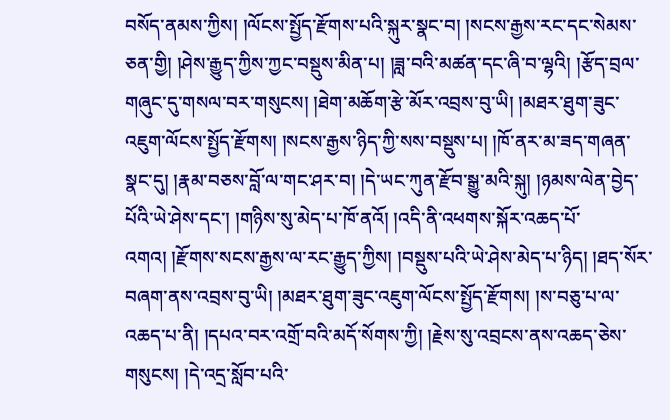བསོད་ནམས་ཀྱིས། །ལོངས་སྤྱོད་རྫོགས་པའི་སྐུར་སྣང་བ། །སངས་རྒྱས་རང་དང་སེམས་ཅན་གྱི། །ཤེས་རྒྱུད་ཀྱིས་ཀྱང་བསྡུས་མིན་པ། །ཟླ་བའི་མཚན་དང་ཞི་བ་ལྷའི། །རྩོད་བྲལ་གཞུང་དུ་གསལ་བར་གསུངས། །ཐེག་མཆོག་རྩེ་མོར་འབྲས་བུ་ཡི། །མཐར་ཐུག་ཟུང་འཇུག་ལོངས་སྤྱོད་རྫོགས། །སངས་རྒྱས་ཉིད་ཀྱི་སས་བསྡུས་པ། །ཁོ་ནར་མ་ཟད་གཞན་སྣང་དུ། །རྣམ་བཅས་བློ་ལ་གང་ཤར་བ། །དེ་ཡང་ཀུན་རྫོབ་སྒྱུ་མའི་སྐུ། །ཉམས་ལེན་བྱེད་པོའི་ཡེ་ཤེས་དང་། །གཉིས་སུ་མེད་པ་ཁོ་ནའོ། །འདི་ནི་འཕགས་སྐོར་འཆད་པོ་འགའ། །རྫོགས་སངས་རྒྱས་ལ་རང་རྒྱུད་ཀྱིས། །བསྡུས་པའི་ཡེ་ཤེས་མེད་པ་ཉིད། །ཐད་སོར་བཞག་ནས་འབྲས་བུ་ཡི། །མཐར་ཐུག་ཟུང་འཇུག་ལོངས་སྤྱོད་རྫོགས། །ས་བཅུ་པ་ལ་འཆད་པ་ནི། །དཔའ་བར་འགྲོ་བའི་མདོ་སོགས་ཀྱི། །རྗེས་སུ་འབྲངས་ནས་འཆད་ཅེས་གསུངས། །དེ་འདྲ་སློབ་པའི་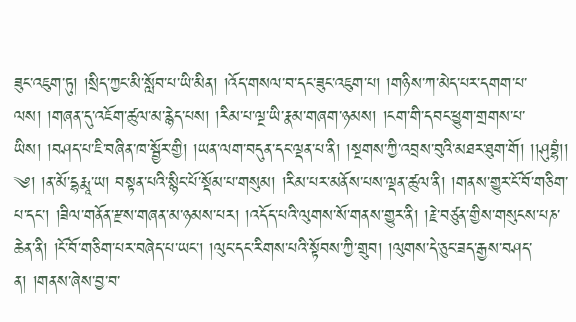ཟུང་འཇུག་ཏུ། །སྲིད་ཀྱང་མི་སློབ་པ་ཡི་མིན། །འོད་གསལ་བ་དང་ཟུང་འཇུག་པ། །གཉིས་ཀ་མེད་པར་དགག་པ་ལས། །གཞན་དུ་འཇོག་ཚུལ་མ་རྙེད་པས། །རིམ་པ་ལྔ་ཡི་རྣམ་གཞག་ཉམས། །ངག་གི་དབང་ཕྱུག་གྲགས་པ་ཡིས། །བཤད་པ་ཇི་བཞིན་ཁ་སྦྱོར་གྱི། །ཡན་ལག་བདུན་དང་ལྡན་པ་ནི། །སྔགས་ཀྱི་འབྲས་བུའི་མཐར་ཐུག་གོ། །།ཤུབྷཾ།། ༄། །ན་མོ་དྷརྨཱ་ཡ། བསྟན་པའི་སྙིང་པོ་སྡོམ་པ་གསུམ། །རིམ་པར་མནོས་པས་ལྡན་ཚུལ་ནི། །གནས་གྱུར་ངོ་བོ་གཅིག་པ་དང་། །ཟིལ་གནོན་རྫས་གཞན་མ་ཉམས་པར། །འདོད་པའི་ལུགས་སོ་གནས་གྱུར་ནི། །རྗེ་བཙུན་གྱིས་གསུངས་པཎ་ཆེན་ནི། །ངོ་བོ་གཅིག་པར་བཞེད་པ་ཡང་། །ལུང་དང་རིགས་པའི་སྟོབས་ཀྱི་གྲུབ། །ལུགས་དེ་ཅུང་ཟད་རྒྱས་བཤད་ན། །གནས་ཞེས་བྱ་བ་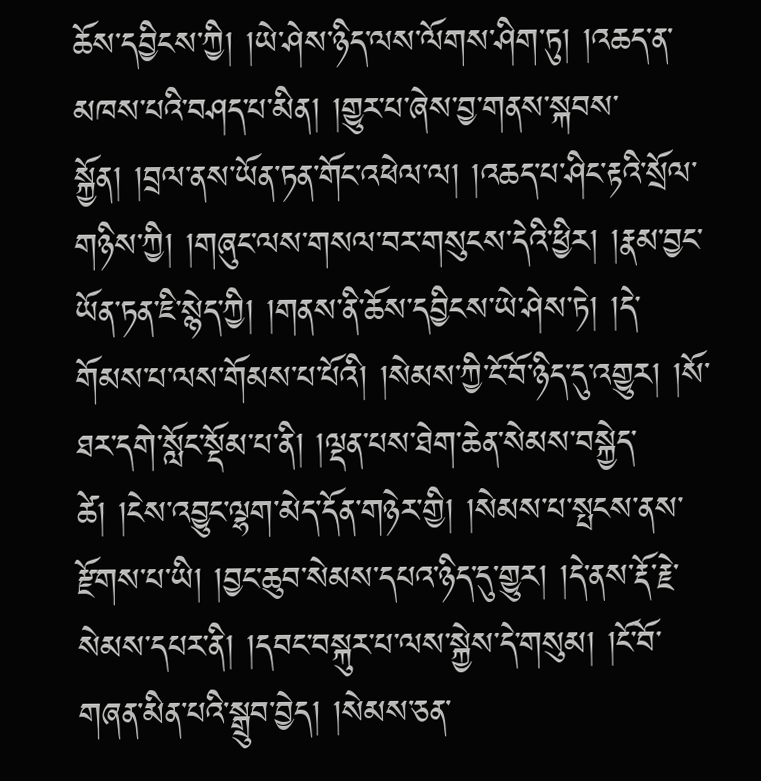ཆོས་དབྱིངས་ཀྱི། །ཡེ་ཤེས་ཉིད་ལས་ལོགས་ཤིག་ཏུ། །འཆད་ན་མཁས་པའི་བཤད་པ་མིན། །གྱུར་པ་ཞེས་བྱ་གནས་སྐབས་སྐྱོན། །བྲལ་ནས་ཡོན་ཏན་གོང་འཕེལ་ལ། །འཆད་པ་ཤིང་རྟའི་སྲོལ་གཉིས་ཀྱི། །གཞུང་ལས་གསལ་བར་གསུངས་དེའི་ཕྱིར། །རྣམ་བྱང་ཡོན་ཏན་ཇི་སྙེད་ཀྱི། །གནས་ནི་ཆོས་དབྱིངས་ཡེ་ཤེས་ཏེ། །དེ་གོམས་པ་ལས་གོམས་པ་པོའི། །སེམས་ཀྱི་ངོ་བོ་ཉིད་དུ་འགྱུར། །སོ་ཐར་དགེ་སློང་སྡོམ་པ་ནི། །ལྡན་པས་ཐེག་ཆེན་སེམས་བསྐྱེད་ཚེ། །ངེས་འབྱུང་ལྷག་མེད་དོན་གཉེར་གྱི། །སེམས་པ་སྤངས་ནས་རྫོགས་པ་ཡི། །བྱང་ཆུབ་སེམས་དཔའ་ཉིད་དུ་གྱུར། །དེ་ནས་རྡོ་རྗེ་སེམས་དཔར་ནི། །དབང་བསྐུར་པ་ལས་སྐྱེས་དེ་གསུམ། །ངོ་བོ་གཞན་མིན་པའི་སྒྲུབ་བྱེད། །སེམས་ཅན་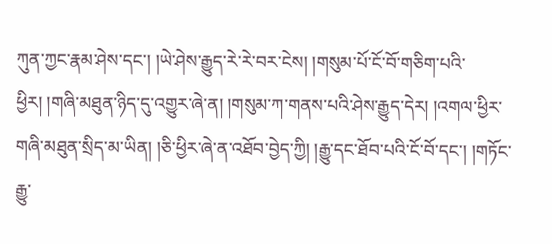ཀུན་ཀྱང་རྣམ་ཤེས་དང་། །ཡེ་ཤེས་རྒྱུད་རེ་རེ་བར་ངེས། །གསུམ་པོ་ངོ་བོ་གཅིག་པའི་ཕྱིར། །གཞི་མཐུན་ཉིད་དུ་འགྱུར་ཞེ་ན། །གསུམ་ཀ་གནས་པའི་ཤེས་རྒྱུད་དེར། །འགལ་ཕྱིར་གཞི་མཐུན་སྲིད་མ་ཡིན། །ཅི་ཕྱིར་ཞེ་ན་འཐོབ་བྱེད་ཀྱི། །རྒྱུ་དང་ཐོབ་པའི་ངོ་བོ་དང་། །གཏོང་རྒྱུ་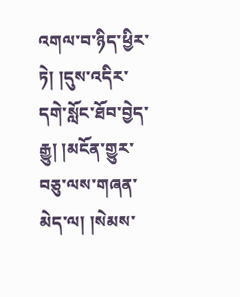འགལ་བ་ཉིད་ཕྱིར་ཏེ། །དུས་འདིར་དགེ་སློང་ཐོབ་བྱེད་རྒྱུ། །མངོན་གྱུར་བཅུ་ལས་གཞན་མེད་ལ། །སེམས་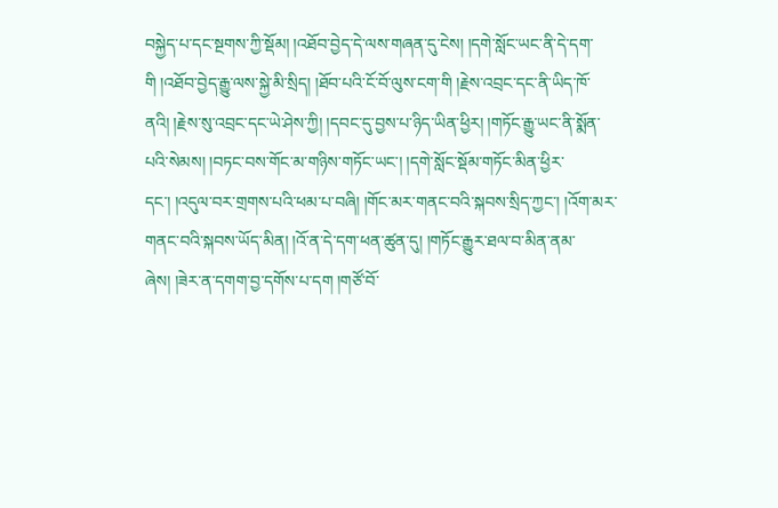བསྐྱེད་པ་དང་སྔགས་ཀྱི་སྡོམ། །འཐོབ་བྱེད་དེ་ལས་གཞན་དུ་ངེས། །དགེ་སློང་ཡང་ནི་དེ་དག་གི །འཐོབ་བྱེད་རྒྱུ་ལས་སྐྱེ་མི་སྲིད། །ཐོབ་པའི་ངོ་བོ་ལུས་ངག་གི །རྗེས་འབྲང་དང་ནི་ཡིད་ཁོ་ནའི། །རྗེས་སུ་འབྲང་དང་ཡེ་ཤེས་ཀྱི། །དབང་དུ་བྱས་པ་ཉིད་ཡིན་ཕྱིར། །གཏོང་རྒྱུ་ཡང་ནི་སྨོན་པའི་སེམས། །བཏང་བས་གོང་མ་གཉིས་གཏོང་ཡང་། །དགེ་སློང་སྡོམ་གཏོང་མིན་ཕྱིར་དང་། །འདུལ་བར་གྲགས་པའི་ཕམ་པ་བཞི། །གོང་མར་གནང་བའི་སྐབས་སྲིད་ཀྱང་། །འོག་མར་གནང་བའི་སྐབས་ཡོད་མིན། །འོ་ན་དེ་དག་ཕན་ཚུན་དུ། །གཏོང་རྒྱུར་ཐལ་བ་མིན་ནམ་ཞེས། །ཟེར་ན་དགག་བྱ་དགོས་པ་དག །གཙོ་བོ་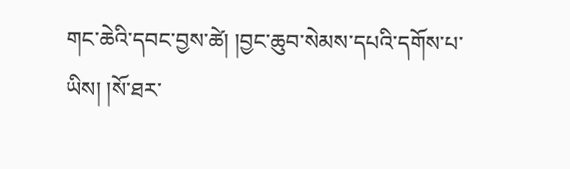གང་ཆེའི་དབང་བྱས་ཚེ། །བྱང་ཆུབ་སེམས་དཔའི་དགོས་པ་ཡིས། །སོ་ཐར་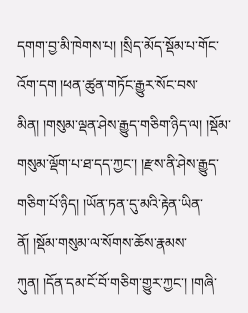དགག་བྱ་མི་ཁེགས་པ། །སྲིད་མོད་སྡོམ་པ་གོང་འོག་དག །ཕན་ཚུན་གཏོང་རྒྱུར་སོང་བས་མིན། །གསུམ་ལྡན་ཤེས་རྒྱུད་གཅིག་ཉིད་ལ། །སྡོམ་གསུམ་ལྡོག་པ་ཐ་དད་ཀྱང་། །རྫས་ནི་ཤེས་རྒྱུད་གཅིག་པོ་ཉིད། །ཡོན་ཏན་དུ་མའི་རྟེན་ཡིན་ནོ། །སྡོམ་གསུམ་ལ་སོགས་ཆོས་རྣམས་ཀུན། །དོན་དམ་ངོ་བོ་གཅིག་གྱུར་ཀྱང་། །གཞི་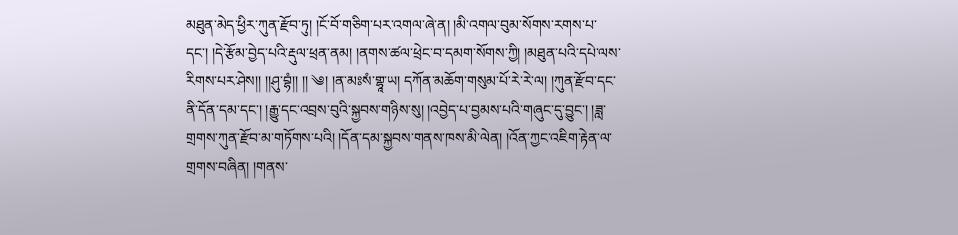མཐུན་མེད་ཕྱིར་ཀུན་རྫོབ་ཏུ། །ངོ་བོ་གཅིག་པར་འགལ་ཞེ་ན། །མི་འགལ་བུམ་སོགས་རགས་པ་དང་། །དེ་རྩོམ་བྱེད་པའི་རྡུལ་ཕྲན་ནམ། །ནགས་ཚལ་ཕྲེང་བ་དམག་སོགས་ཀྱི། །མཐུན་པའི་དཔེ་ལས་རིགས་པར་ཤེས།། །།ཤུ་བྷཾ།། །། ༄། །ན་མཿསཾ་གྷཱ་ཡ། དཀོན་མཆོག་གསུམ་པོ་རེ་རེ་ལ། །ཀུན་རྫོབ་དང་ནི་དོན་དམ་དང་། །རྒྱུ་དང་འབྲས་བུའི་སྐྱབས་གཉིས་སུ། །འབྱེད་པ་བྱམས་པའི་གཞུང་དུ་བྱུང་། །ཟླ་གྲགས་ཀུན་རྫོབ་མ་གཏོགས་པའི། །དོན་དམ་སྐྱབས་གནས་ཁས་མི་ལེན། །འོན་ཀྱང་འཇིག་རྟེན་ལ་གྲགས་བཞིན། །གནས་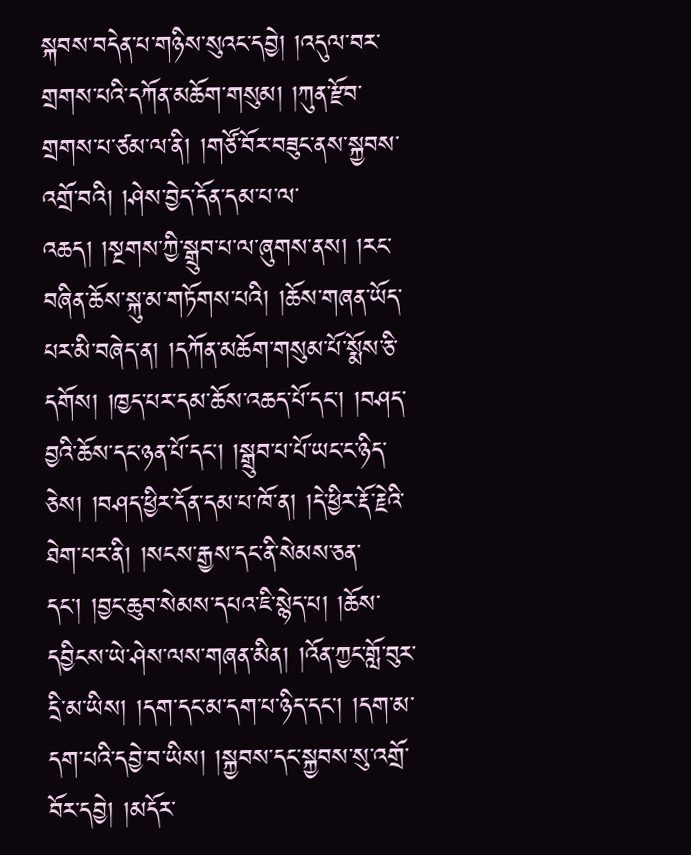སྐབས་བདེན་པ་གཉིས་སུའང་དབྱེ། །འདུལ་བར་གྲགས་པའི་དཀོན་མཆོག་གསུམ། །ཀུན་རྫོབ་གྲགས་པ་ཙམ་ལ་ནི། །གཙོ་བོར་བཟུང་ནས་སྐྱབས་འགྲོ་བའི། །ཤེས་བྱེད་དོན་དམ་པ་ལ་འཆད། །སྔགས་ཀྱི་སྒྲུབ་པ་ལ་ཞུགས་ནས། །རང་བཞིན་ཆོས་སྐུ་མ་གཏོགས་པའི། །ཆོས་གཞན་ཡོད་པར་མི་བཞེད་ན། །དཀོན་མཆོག་གསུམ་པོ་སྨོས་ཅི་དགོས། །ཁྱད་པར་དམ་ཆོས་འཆད་པོ་དང་། །བཤད་བྱའི་ཆོས་དང་ཉན་པོ་དང་། །སྒྲུབ་པ་པོ་ཡང་ང་ཉིད་ཅེས། །བཤད་ཕྱིར་དོན་དམ་པ་ཁོ་ན། །དེ་ཕྱིར་རྡོ་རྗེའི་ཐེག་པར་ནི། །སངས་རྒྱས་དང་ནི་སེམས་ཅན་དང་། །བྱང་ཆུབ་སེམས་དཔའ་ཇི་སྙེད་པ། །ཆོས་དབྱིངས་ཡེ་ཤེས་ལས་གཞན་མིན། །འོན་ཀྱང་གློ་བུར་དྲི་མ་ཡིས། །དག་དང་མ་དག་པ་ཉིད་དང་། །དག་མ་དག་པའི་དབྱེ་བ་ཡིས། །སྐྱབས་དང་སྐྱབས་སུ་འགྲོ་བོར་དབྱེ། །མདོར་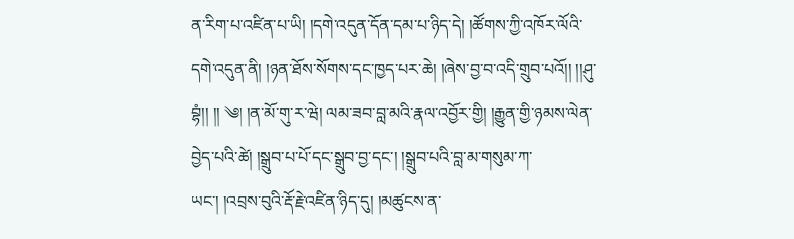ན་རིག་པ་འཛིན་པ་ཡི། །དགེ་འདུན་དོན་དམ་པ་ཉིད་དེ། །ཚོགས་ཀྱི་འཁོར་ལོའི་དགེ་འདུན་ནི། །ཉན་ཐོས་སོགས་དང་ཁྱད་པར་ཆེ། །ཞེས་བྱ་བ་འདི་གྲུབ་པའོ།། །།ཤུ་བྷཾ།། །། ༄། །ན་མོ་གུ་ར་ཝེ། ལམ་ཟབ་བླ་མའི་རྣལ་འབྱོར་གྱི། །རྒྱུན་གྱི་ཉམས་ལེན་བྱེད་པའི་ཚེ། །སྒྲུབ་པ་པོ་དང་སྒྲུབ་བྱ་དང་། །སྒྲུབ་པའི་བླ་མ་གསུམ་ཀ་ཡང་། །འབྲས་བུའི་རྡོ་རྗེ་འཛིན་ཉིད་དུ། །མཚུངས་ན་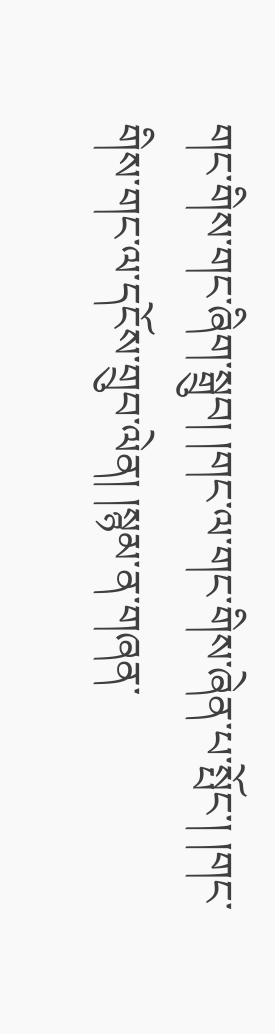གང་གིས་གང་ཞིག་སྒྲུབ། །གང་ལ་གང་གིས་ཞེན་པ་སྤོང་། །གང་གིས་གང་ལ་དངོས་གྲུབ་ལེན། །སྙམ་ན་གཞན་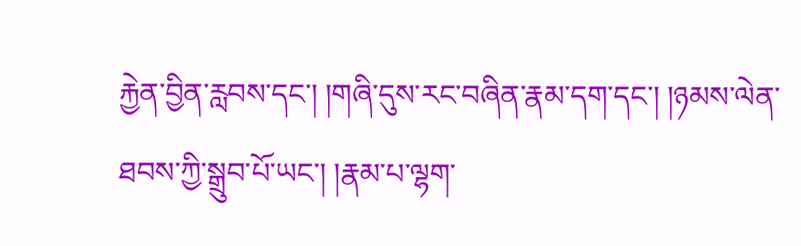རྐྱེན་བྱིན་རླབས་དང་། །གཞི་དུས་རང་བཞིན་རྣམ་དག་དང་། །ཉམས་ལེན་ཐབས་ཀྱི་སྒྲུབ་པོ་ཡང་། །རྣམ་པ་ལྷག་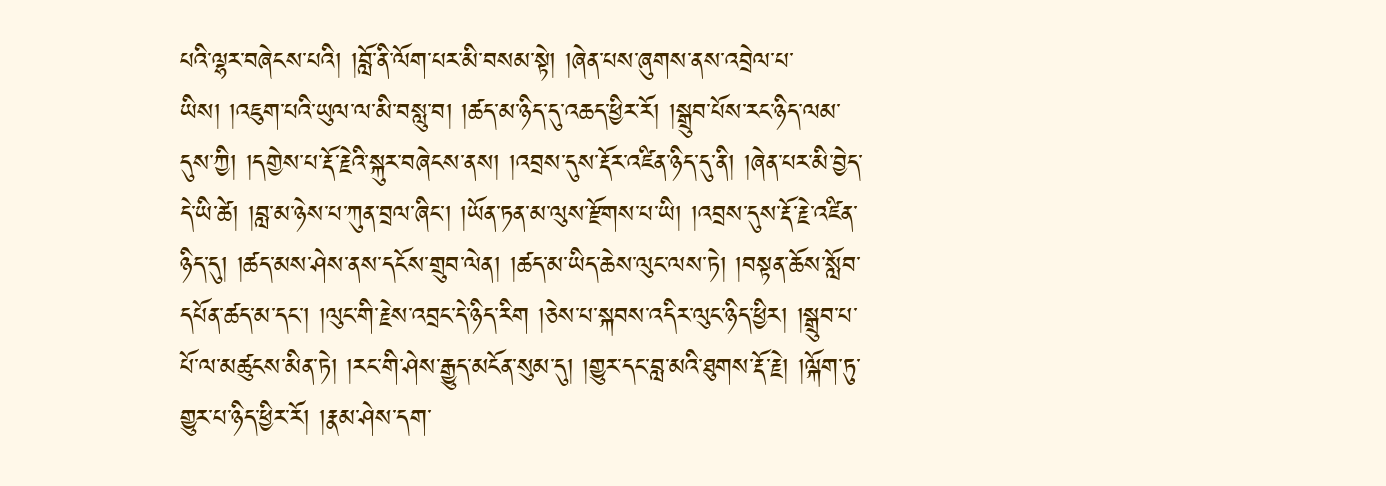པའི་ལྷར་བཞེངས་པའི། །བློ་ནི་ལོག་པར་མི་བསམ་སྟེ། །ཞེན་པས་ཞུགས་ནས་འབྲེལ་པ་ཡིས། །འཇུག་པའི་ཡུལ་ལ་མི་བསླུ་བ། །ཚད་མ་ཉིད་དུ་འཆད་ཕྱིར་རོ། །སྒྲུབ་པོས་རང་ཉིད་ལམ་དུས་ཀྱི། །དགྱེས་པ་རྡོ་རྗེའི་སྐུར་བཞེངས་ནས། །འབྲས་དུས་རྡོར་འཛིན་ཉིད་དུ་ནི། །ཞེན་པར་མི་བྱེད་དེ་ཡི་ཚེ། །བླ་མ་ཉེས་པ་ཀུན་བྲལ་ཞིང་། །ཡོན་ཏན་མ་ལུས་རྫོགས་པ་ཡི། །འབྲས་དུས་རྡོ་རྗེ་འཛིན་ཉིད་དུ། །ཚད་མས་ཤེས་ནས་དངོས་གྲུབ་ལེན། །ཚད་མ་ཡིད་ཆེས་ལུང་ལས་ཏེ། །བསྟན་ཆོས་སློབ་དཔོན་ཚད་མ་དང་། །ལུང་གི་རྗེས་འབྲང་དེ་ཉིད་རིག །ཅེས་པ་སྐབས་འདིར་ལུང་ཉིད་ཕྱིར། །སྒྲུབ་པ་པོ་ལ་མཚུངས་མིན་ཏེ། །རང་གི་ཤེས་རྒྱུད་མངོན་སུམ་དུ། །གྱུར་དང་བླ་མའི་ཐུགས་རྡོ་རྗེ། །ལྐོག་ཏུ་གྱུར་པ་ཉིད་ཕྱིར་རོ། །རྣམ་ཤེས་དག་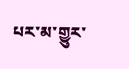པར་མ་གྱུར་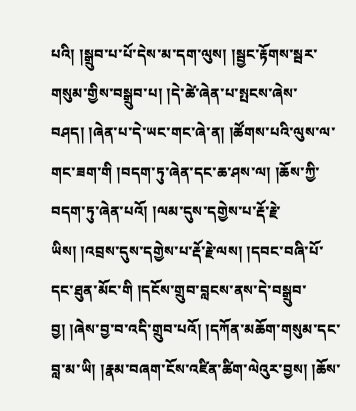པའི། །སྒྲུབ་པ་པོ་དེས་མ་དག་ལུས། །སྦྱང་རྟོགས་སྦར་གསུམ་གྱིས་བསྒྲུབ་པ། །དེ་ཚེ་ཞེན་པ་སྤངས་ཞེས་བཤད། །ཞེན་པ་དེ་ཡང་གང་ཞེ་ན། །ཚོགས་པའི་ལུས་ལ་གང་ཟག་གི །བདག་ཏུ་ཞེན་དང་ཆ་ཤས་ལ། །ཆོས་ཀྱི་བདག་ཏུ་ཞེན་པའོ། །ལམ་དུས་དགྱེས་པ་རྡོ་རྗེ་ཡིས། །འབྲས་དུས་དགྱེས་པ་རྡོ་རྗེ་ལས། །དབང་བཞི་པོ་དང་ཐུན་མོང་གི །དངོས་གྲུབ་བླངས་ནས་དེ་བསྒྲུབ་བྱ། །ཞེས་བྱ་བ་འདི་གྲུབ་པའོ། །དཀོན་མཆོག་གསུམ་དང་བླ་མ་ཡི། །རྣམ་བཞག་ངོས་འཛིན་ཚིག་ལེའུར་བྱས། །ཆོས་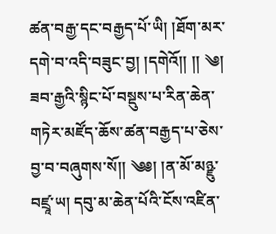ཚན་བརྒྱ་དང་བརྒྱད་པོ་ཡི། །ཐོག་མར་དགེ་བ་འདི་བཟུང་བྱ། །དགེའོ།། །། ༄། ཟབ་རྒྱའི་སྙིང་པོ་བསྡུས་པ་རིན་ཆེན་གཏེར་མཛོད་ཆོས་ཚན་བརྒྱད་པ་ཅེས་བྱ་བ་བཞུགས་སོ།། ༄༅། །ན་མོ་མཉྫུ་བཛྲཱ་ཡ། དབུ་མ་ཆེན་པོའི་ངོས་འཛིན་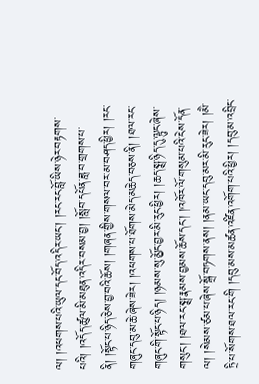ལ། །འཕགས་པའི་ཡུལ་དང་བོད་འདིར་ཡང་། །རང་རང་བློ་ཡིས་ཉེར་བརྟགས་པའི། །འདོད་ཚུལ་མི་མཐུན་འདིར་བསམ་བྱ། །སློབ་དཔོན་ཟླ་བ་གྲགས་པ་ནི། །སྟོང་པ་ཉིད་ཅེས་བྱ་བའི་ཆོས། །གཞན་གྱིས་གསལ་བར་མ་བཤད་ཕྱིར། །རང་གཞུང་དབུ་མ་ཆེ་ཞེས་ཟེར། །འཕགས་པ་ཐོགས་མེད་མཆེད་བཅས་ནི། །ཐལ་རང་གཞུང་གི་སྟོང་པ་ཉིད། །ཉམས་སུ་མྱོང་བྱར་མི་རུང་ཕྱིར། །ཆད་སྨྲ་ཉིད་དུ་ལྟུང་ཞེས་གསུང་། །ཐལ་རང་སྨྲ་རྣམས་བྱམས་ཆོས་དང་། །འཁོར་ལོ་གསུམ་པའི་ངེས་དོན་ལ། །སེམས་ཙམ་པ་ཞེས་སྒྲོ་བཏགས་ནས། །ནམ་ཡང་དབུ་མར་མི་རུང་ཟེར། །མཻ་ཏྲི་པ་སོགས་ཐལ་རང་གི །དབུ་མས་མཚན་འཛིན་འགོག་པའི་ཕྱིར། །དབུ་མ་འབྲིང་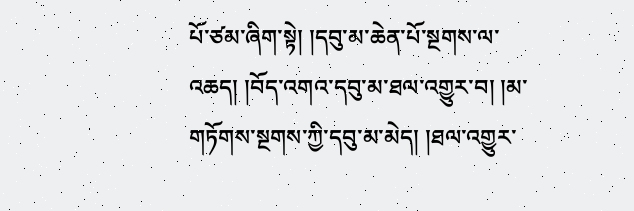པོ་ཙམ་ཞིག་སྟེ། །དབུ་མ་ཆེན་པོ་སྔགས་ལ་འཆད། །བོད་འགའ་དབུ་མ་ཐལ་འགྱུར་བ། །མ་གཏོགས་སྔགས་ཀྱི་དབུ་མ་མེད། །ཐལ་འགྱུར་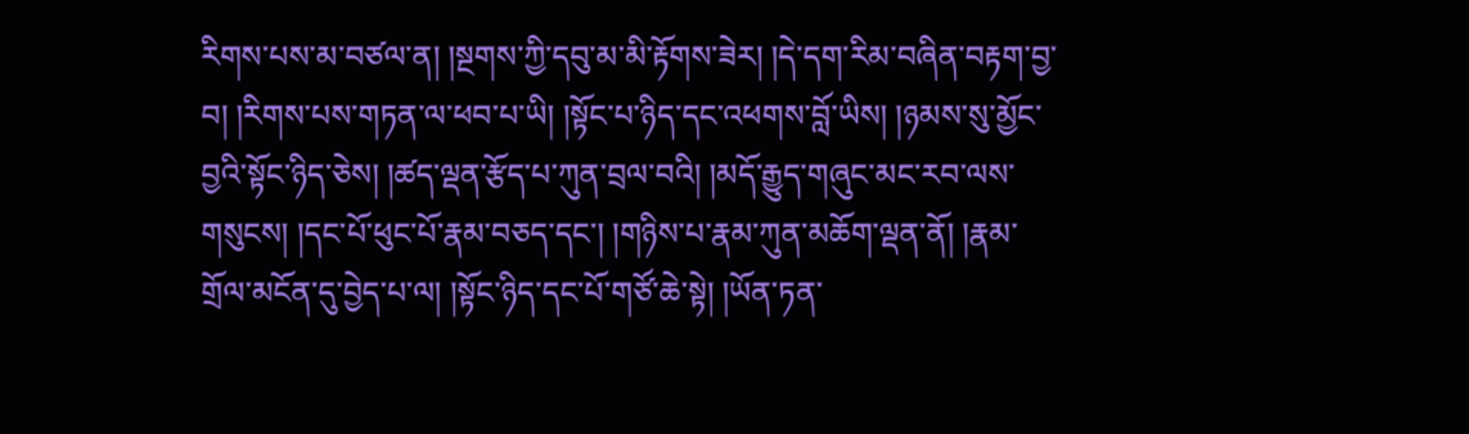རིགས་པས་མ་བཙལ་ན། །སྔགས་ཀྱི་དབུ་མ་མི་རྟོགས་ཟེར། །དེ་དག་རིམ་བཞིན་བརྟག་བྱ་བ། །རིགས་པས་གཏན་ལ་ཕབ་པ་ཡི། །སྟོང་པ་ཉིད་དང་འཕགས་བློ་ཡིས། །ཉམས་སུ་མྱོང་བྱའི་སྟོང་ཉིད་ཅེས། །ཚད་ལྡན་རྩོད་པ་ཀུན་བྲལ་བའི། །མདོ་རྒྱུད་གཞུང་མང་རབ་ལས་གསུངས། །དང་པོ་ཕུང་པོ་རྣམ་བཅད་དང་། །གཉིས་པ་རྣམ་ཀུན་མཆོག་ལྡན་ནོ། །རྣམ་གྲོལ་མངོན་དུ་བྱེད་པ་ལ། །སྟོང་ཉིད་དང་པོ་གཙོ་ཆེ་སྟེ། །ཡོན་ཏན་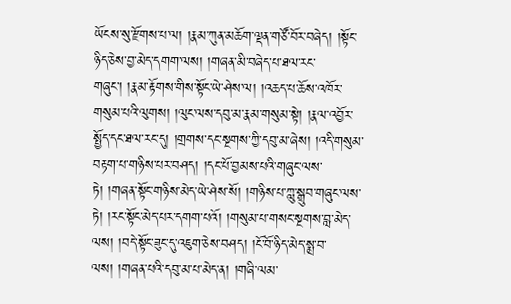ཡོངས་སུ་རྫོགས་པ་ལ། །རྣམ་ཀུན་མཆོག་ལྡན་གཙོ་བོར་བཞེད། །སྟོང་ཉིད་ཅེས་བྱ་མེད་དགག་ལས། །གཞན་མི་བཞེད་པ་ཐལ་རང་གཞུང་། །རྣམ་རྟོགས་གིས་སྟོང་ཡེ་ཤེས་ལ། །འཆད་པ་ཆོས་འཁོར་གསུམ་པའི་ལུགས། །ལུང་ལས་དབུ་མ་རྣམ་གསུམ་སྟེ། །རྣལ་འབྱོར་སྤྱོད་དང་ཐལ་རང་དུ། །གྲགས་དང་སྔགས་ཀྱི་དབུ་མ་ཞེས། །འདི་གསུམ་བརྟག་པ་གཉིས་པར་བཤད། །དང་པོ་བྱམས་པའི་གཞུང་ལས་ཏེ། །གཞན་སྟོང་གཉིས་མེད་ཡེ་ཤེས་སོ། །གཉིས་པ་ཀླུ་སྒྲུབ་གཞུང་ལས་ཏེ། །རང་སྟོང་མེད་པར་དགག་པའོ། །གསུམ་པ་གསང་སྔགས་བླ་མེད་ལས། །བདེ་སྟོང་ཟུང་དུ་འཇུག་ཅེས་བཤད། །ངོ་བོ་ཉིད་མེད་སྨྲ་བ་ལས། །གཞན་པའི་དབུ་མ་པ་མེད་ན། །གཞི་ལམ་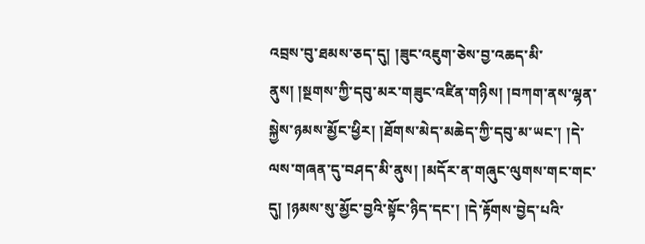འབྲས་བུ་ཐམས་ཅད་དུ། །ཟུང་འཇུག་ཅེས་བྱ་འཆད་མི་ནུས། །སྔགས་ཀྱི་དབུ་མར་གཟུང་འཛིན་གཉིས། །བཀག་ནས་ལྷན་སྐྱེས་ཉམས་མྱོང་ཕྱིར། །ཐོགས་མེད་མཆེད་ཀྱི་དབུ་མ་ཡང་། །དེ་ལས་གཞན་དུ་བཤད་མི་ནུས། །མདོར་ན་གཞུང་ལུགས་གང་གང་དུ། །ཉམས་སུ་མྱོང་བྱའི་སྟོང་ཉིད་དང་། །དེ་རྟོགས་བྱེད་པའི་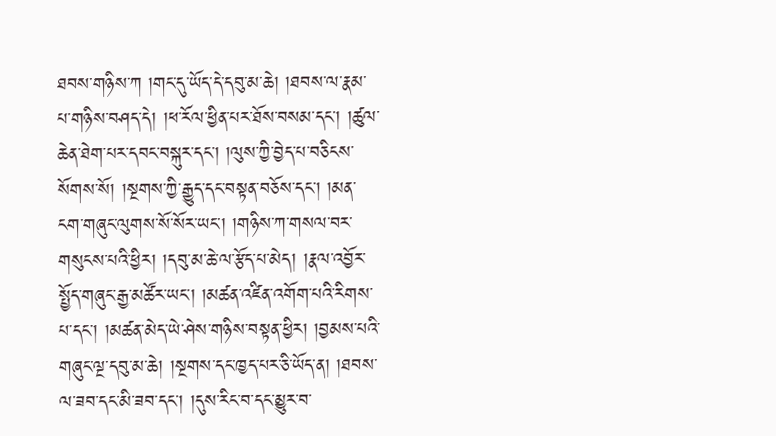ཐབས་གཉིས་ཀ །གང་དུ་ཡོད་དེ་དབུ་མ་ཆེ། །ཐབས་ལ་རྣམ་པ་གཉིས་བཤད་དེ། །ཕ་རོལ་ཕྱིན་པར་ཐོས་བསམ་དང་། །ཚུལ་ཆེན་ཐེག་པར་དབང་བསྐུར་དང་། །ལུས་ཀྱི་བྱེད་པ་བཅིངས་སོགས་སོ། །སྔགས་ཀྱི་རྒྱུད་དང་བསྟན་བཅོས་དང་། །མན་ངག་གཞུང་ལུགས་སོ་སོར་ཡང་། །གཉིས་ཀ་གསལ་བར་གསུངས་པའི་ཕྱིར། །དབུ་མ་ཆེ་ལ་རྩོད་པ་མེད། །རྣལ་འབྱོར་སྤྱོད་གཞུང་རྒྱ་མཚོར་ཡང་། །མཚན་འཛིན་འགོག་པའི་རིགས་པ་དང་། །མཚན་མེད་ཡེ་ཤེས་གཉིས་བསྟན་ཕྱིར། །བྱམས་པའི་གཞུང་ལྔ་དབུ་མ་ཆེ། །སྔགས་དང་ཁྱད་པར་ཅི་ཡོད་ན། །ཐབས་ལ་ཟབ་དང་མི་ཟབ་དང་། །དུས་རིང་བ་དང་མྱུར་བ་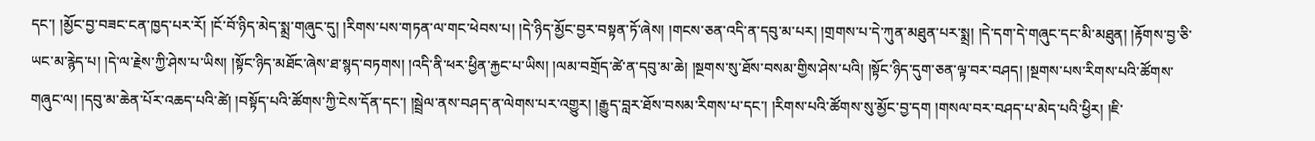དང་། །མྱོང་བྱ་བཟང་ངན་ཁྱད་པར་རོ། །ངོ་བོ་ཉིད་མེད་སྨྲ་གཞུང་དུ། །རིགས་པས་གཏན་ལ་གང་ཕེབས་པ། །དེ་ཉིད་མྱོང་བྱར་བསྟན་ཏོ་ཞེས། །གངས་ཅན་འདི་ན་དབུ་མ་པར། །གྲགས་པ་དེ་ཀུན་མཐུན་པར་སྨྲ། །དེ་དག་དེ་གཞུང་དང་མི་མཐུན། །རྟོགས་བྱ་ཅི་ཡང་མ་རྙེད་པ། །དེ་ལ་རྗེས་ཀྱི་ཤེས་པ་ཡིས། །སྟོང་ཉིད་མཐོང་ཞེས་ཐ་སྙད་བཏགས། །འདི་ནི་ཕར་ཕྱིན་རྐྱང་པ་ཡིས། །ལམ་བགྲོད་ཚེ་ན་དབུ་མ་ཆེ། །སྔགས་སུ་ཐོས་བསམ་གྱིས་ཤེས་པའི། །སྟོང་ཉིད་དུག་ཅན་ལྟ་བར་བཤད། །སྔགས་པས་རིགས་པའི་ཚོགས་གཞུང་ལ། །དབུ་མ་ཆེན་པོར་འཆད་པའི་ཚེ། །བསྟོད་པའི་ཚོགས་ཀྱི་ངེས་དོན་དང་། །སྦྲེལ་ནས་བཤད་ན་ལེགས་པར་འགྱུར། །རྒྱུད་བླར་ཐོས་བསམ་རིགས་པ་དང་། །རིགས་པའི་ཚོགས་སུ་མྱོང་བྱ་དག །གསལ་བར་བཤད་པ་མེད་པའི་ཕྱིར། །ཇི་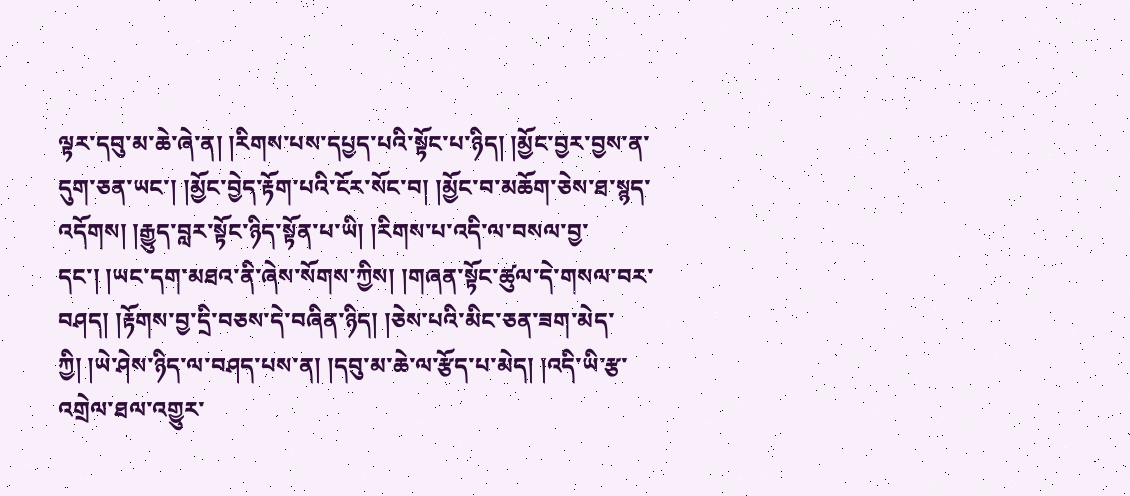ལྟར་དབུ་མ་ཆེ་ཞེ་ན། །རིགས་པས་དཔྱད་པའི་སྟོང་པ་ཉིད། །མྱོང་བྱར་བྱས་ན་དུག་ཅན་ཡང་། །མྱོང་བྱེད་རྟོག་པའི་ངོར་སོང་བ། །མྱོང་བ་མཆོག་ཅེས་ཐ་སྙད་འདོགས། །རྒྱུད་བླར་སྟོང་ཉིད་སྟོན་པ་ཡི། །རིགས་པ་འདི་ལ་བསལ་བྱ་དང་། །ཡང་དག་མཐའ་ནི་ཞེས་སོགས་ཀྱིས། །གཞན་སྟོང་ཚུལ་དེ་གསལ་བར་བཤད། །རྟོགས་བྱ་དྲི་བཅས་དེ་བཞིན་ཉིད། །ཅེས་པའི་མིང་ཅན་ཟག་མེད་ཀྱི། །ཡེ་ཤེས་ཉིད་ལ་བཤད་པས་ན། །དབུ་མ་ཆེ་ལ་རྩོད་པ་མེད། །འདི་ཡི་རྩ་འགྲེལ་ཐལ་འགྱུར་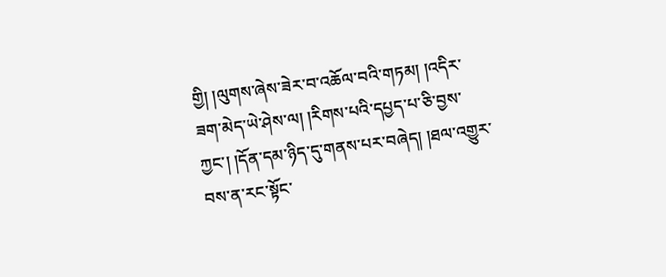གྱི། །ལུགས་ཞེས་ཟེར་བ་འཆོལ་བའི་གཏམ། །འདིར་ཟག་མེད་ཡེ་ཤེས་ལ། །རིགས་པའི་དཔྱད་པ་ཅི་བྱས་ཀྱང་། །དོན་དམ་ཉིད་དུ་གནས་པར་བཞེད། །ཐལ་འགྱུར་བས་ན་རང་སྟོང་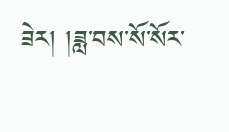ཟེར། །ཟླ་བས་སོ་སོར་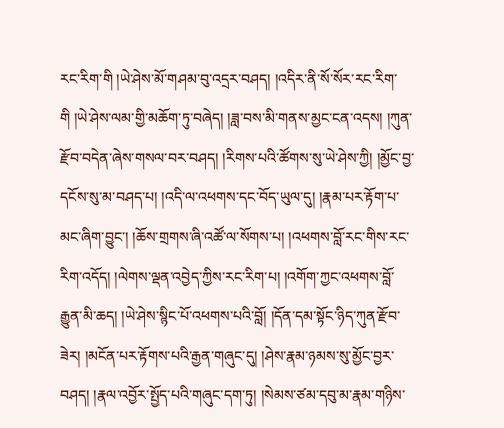རང་རིག་གི །ཡེ་ཤེས་མོ་གཤམ་བུ་འདྲར་བཤད། །འདིར་ནི་སོ་སོར་རང་རིག་གི །ཡེ་ཤེས་ལམ་གྱི་མཆོག་ཏུ་བཞེད། །ཟླ་བས་མི་གནས་མྱང་ངན་འདས། །ཀུན་རྫོབ་བདེན་ཞེས་གསལ་བར་བཤད། །རིགས་པའི་ཚོགས་སུ་ཡེ་ཤེས་ཀྱི། །མྱོང་བྱ་དངོས་སུ་མ་བཤད་པ། །འདི་ལ་འཕགས་དང་བོད་ཡུལ་དུ། །རྣམ་པར་རྟོག་པ་མང་ཞིག་བྱུང་། །ཆོས་གྲགས་ཞི་འཚོ་ལ་སོགས་པ། །འཕགས་བློ་རང་གིས་རང་རིག་འདོད། །ལེགས་ལྡན་འབྱེད་ཀྱིས་རང་རིག་པ། །འགོག་ཀྱང་འཕགས་བློ་རྒྱུན་མི་ཆད། །ཡེ་ཤེས་སྙིང་པོ་འཕགས་པའི་བློ། །དོན་དམ་སྟོང་ཉིད་ཀུན་རྫོབ་ཟེར། །མངོན་པར་རྟོགས་པའི་རྒྱན་གཞུང་དུ། །ཤེས་རྣམ་ཉམས་སུ་མྱོང་བྱར་བཤད། །རྣལ་འབྱོར་སྤྱོད་པའི་གཞུང་དག་ཏུ། །སེམས་ཙམ་དབུ་མ་རྣམ་གཉིས་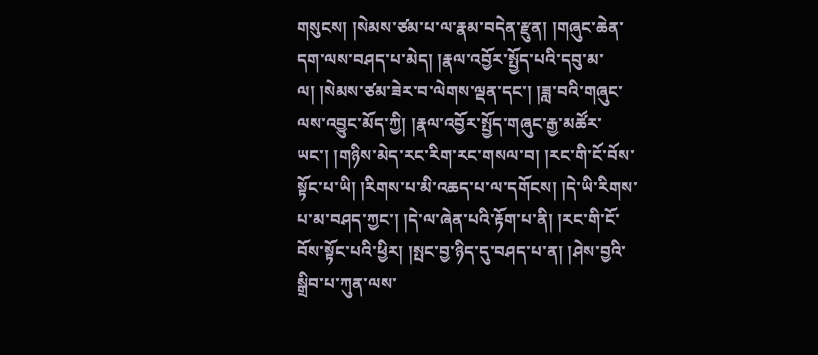གསུངས། །སེམས་ཙམ་པ་ལ་རྣམ་བདེན་རྫུན། །གཞུང་ཆེན་དག་ལས་བཤད་པ་མེད། །རྣལ་འབྱོར་སྤྱོད་པའི་དབུ་མ་ལ། །སེམས་ཙམ་ཟེར་བ་ལེགས་ལྡན་དང་། །ཟླ་བའི་གཞུང་ལས་འབྱུང་མོད་ཀྱི། །རྣལ་འབྱོར་སྤྱོད་གཞུང་རྒྱ་མཚོར་ཡང་། །གཉིས་མེད་རང་རིག་རང་གསལ་བ། །རང་གི་ངོ་བོས་སྟོང་པ་ཡི། །རིགས་པ་མི་འཆད་པ་ལ་དགོངས། །དེ་ཡི་རིགས་པ་མ་བཤད་ཀྱང་། །དེ་ལ་ཞེན་པའི་རྟོག་པ་ནི། །རང་གི་ངོ་བོས་སྟོང་པའི་ཕྱིར། །སྤང་བྱ་ཉིད་དུ་བཤད་པ་ན། །ཤེས་བྱའི་སྒྲིབ་པ་ཀུན་ལས་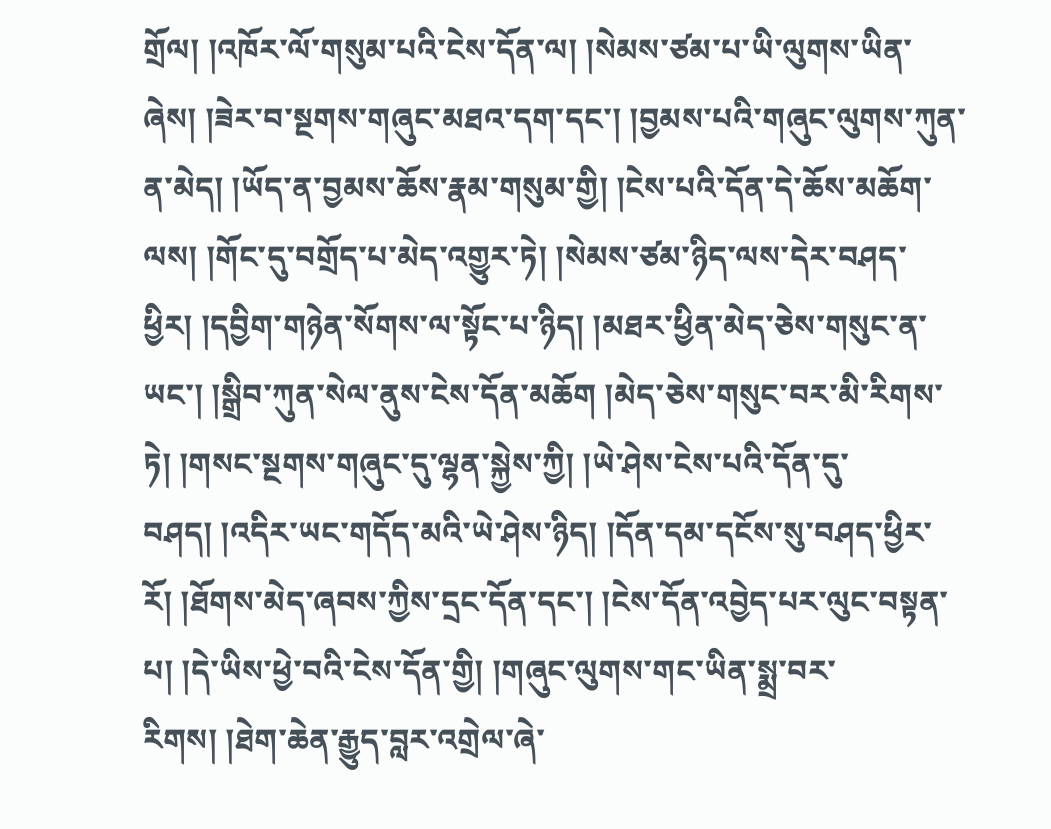གྲོལ། །འཁོར་ལོ་གསུམ་པའི་ངེས་དོན་ལ། །སེམས་ཙམ་པ་ཡི་ལུགས་ཡིན་ཞེས། །ཟེར་བ་སྔགས་གཞུང་མཐའ་དག་དང་། །བྱམས་པའི་གཞུང་ལུགས་ཀུན་ན་མེད། །ཡོད་ན་བྱམས་ཆོས་རྣམ་གསུམ་གྱི། །ངེས་པའི་དོན་དེ་ཆོས་མཆོག་ལས། །གོང་དུ་བགྲོད་པ་མེད་འགྱུར་ཏེ། །སེམས་ཙམ་ཉིད་ལས་དེར་བཤད་ཕྱིར། །དབྱིག་གཉེན་སོགས་ལ་སྟོང་པ་ཉིད། །མཐར་ཕྱིན་མེད་ཅེས་གསུང་ན་ཡང་། །སྒྲིབ་ཀུན་སེལ་ནུས་ངེས་དོན་མཆོག །མེད་ཅེས་གསུང་བར་མི་རིགས་ཏེ། །གསང་སྔགས་གཞུང་དུ་ལྷན་སྐྱེས་ཀྱི། །ཡེ་ཤེས་ངེས་པའི་དོན་དུ་བཤད། །འདིར་ཡང་གདོད་མའི་ཡེ་ཤེས་ཉིད། །དོན་དམ་དངོས་སུ་བཤད་ཕྱིར་རོ། །ཐོགས་མེད་ཞབས་ཀྱིས་དྲང་དོན་དང་། །ངེས་དོན་འབྱེད་པར་ལུང་བསྟན་པ། །དེ་ཡིས་ཕྱེ་བའི་ངེས་དོན་གྱི། །གཞུང་ལུགས་གང་ཡིན་སྨྲ་བར་རིགས། །ཐེག་ཆེན་རྒྱུད་བླར་འགྲེལ་ཞེ་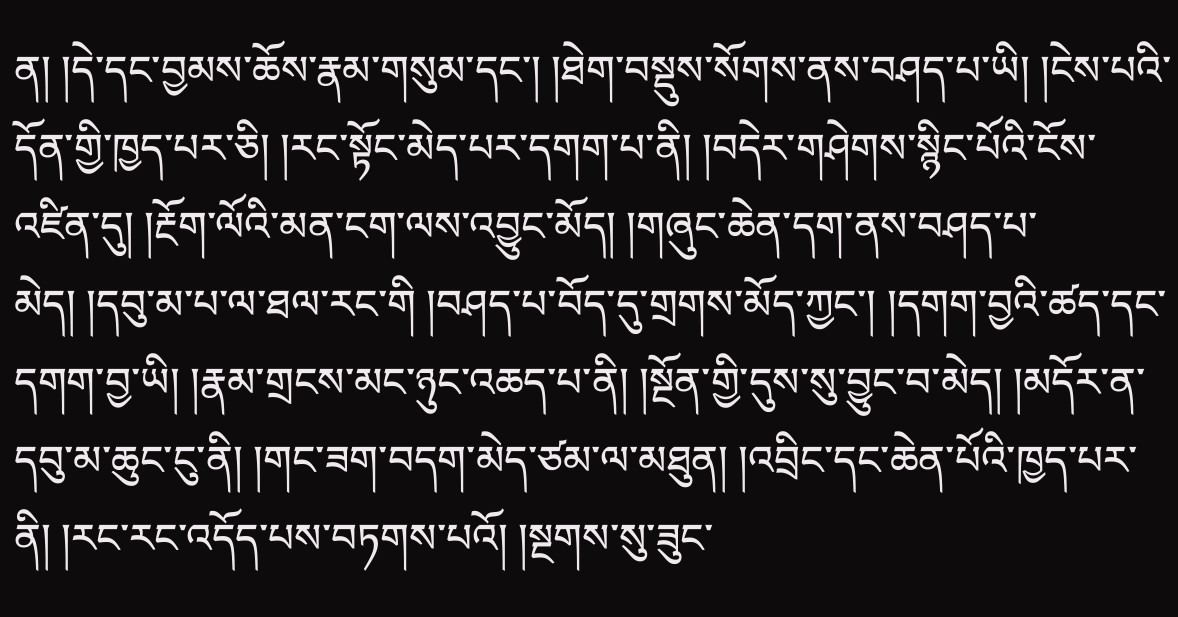ན། །དེ་དང་བྱམས་ཆོས་རྣམ་གསུམ་དང་། །ཐེག་བསྡུས་སོགས་ནས་བཤད་པ་ཡི། །ངེས་པའི་དོན་གྱི་ཁྱད་པར་ཅི། །རང་སྟོང་མེད་པར་དགག་པ་ནི། །བདེར་གཤེགས་སྙིང་པོའི་ངོས་འཛིན་དུ། །རྔོག་ལོའི་མན་ངག་ལས་འབྱུང་མོད། །གཞུང་ཆེན་དག་ནས་བཤད་པ་མེད། །དབུ་མ་པ་ལ་ཐལ་རང་གི །བཤད་པ་བོད་དུ་གྲགས་མོད་ཀྱང་། །དགག་བྱའི་ཚད་དང་དགག་བྱ་ཡི། །རྣམ་གྲངས་མང་ཉུང་འཆད་པ་ནི། །སྔོན་གྱི་དུས་སུ་བྱུང་བ་མེད། །མདོར་ན་དབུ་མ་ཆུང་ངུ་ནི། །གང་ཟག་བདག་མེད་ཙམ་ལ་མཐུན། །འབྲིང་དང་ཆེན་པོའི་ཁྱད་པར་ནི། །རང་རང་འདོད་པས་བཏགས་པའོ། །སྔགས་སུ་ཟུང་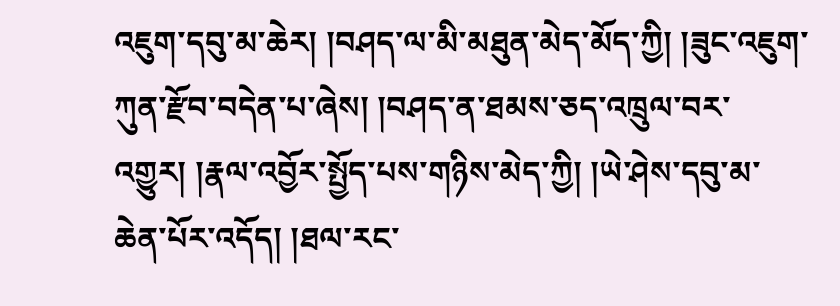འཇུག་དབུ་མ་ཆེར། །བཤད་ལ་མི་མཐུན་མེད་མོད་ཀྱི། །ཟུང་འཇུག་ཀུན་རྫོབ་བདེན་པ་ཞེས། །བཤད་ན་ཐམས་ཅད་འཁྲུལ་བར་འགྱུར། །རྣལ་འབྱོར་སྤྱོད་པས་གཉིས་མེད་ཀྱི། །ཡེ་ཤེས་དབུ་མ་ཆེན་པོར་འདོད། །ཐལ་རང་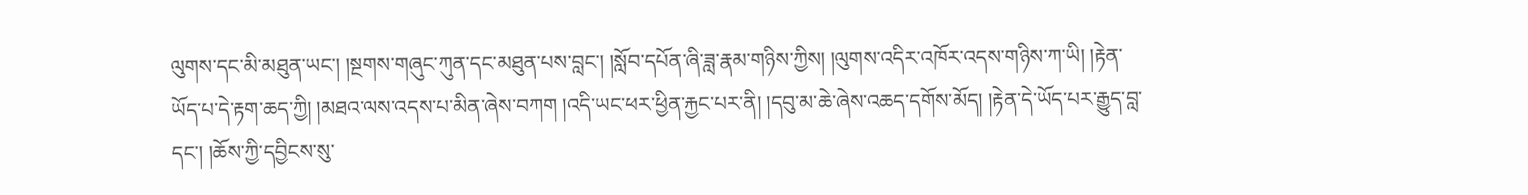ལུགས་དང་མི་མཐུན་ཡང་། །སྔགས་གཞུང་ཀུན་དང་མཐུན་པས་བླང་། །སློབ་དཔོན་ཞི་ཟླ་རྣམ་གཉིས་ཀྱིས། །ལུགས་འདིར་འཁོར་འདས་གཉིས་ཀ་ཡི། །རྟེན་ཡོད་པ་དེ་རྟག་ཆད་ཀྱི། །མཐའ་ལས་འདས་པ་མིན་ཞེས་བཀག །འདི་ཡང་ཕར་ཕྱིན་རྐྱང་པར་ནི། །དབུ་མ་ཆེ་ཞེས་འཆད་དགོས་མོད། །རྟེན་དེ་ཡོད་པར་རྒྱུད་བླ་དང་། །ཆོས་ཀྱི་དབྱིངས་སུ་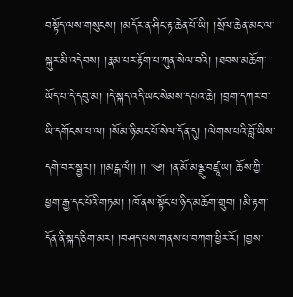བསྟོད་ལས་གསུངས། །མདོར་ན་ཤིང་རྟ་ཆེན་པོ་ཡི། །སྲོལ་ཆེན་མང་ལ་སྐུར་མི་འདེབས། །རྣམ་པར་རྟོག་པ་ཀུན་སེལ་བའི། །ཐབས་མཆོག་ཡོད་པ་དེ་དབུ་མ། །དེ་སྐད་འདི་ཡང་སེམས་དཔའ་ཆེ། །བྲག་དཀར་བ་ཡི་དགོངས་པ་ལ། །སོམ་ཉི་མང་པོ་སེལ་དོན་དུ། །ལེགས་པའི་བློ་ཡིས་དགེ་བར་སྦྱར།། །།མངྒ་ལཾ།། །། ༄། །ན་མོ་མཉྫུ་བཛྲཱ་ཡ། ཆོས་ཀྱི་ཕྱག་རྒྱ་དང་པོའི་གཏམ། །ཁོ་ནས་སྟོང་པ་ཉིད་མཆོག་གྲུབ། །མི་རྟག་དོན་ནི་སྐད་ཅིག་མར། །བཤད་པས་གནས་པ་བཀག་ཕྱིར་རོ། །བྱས་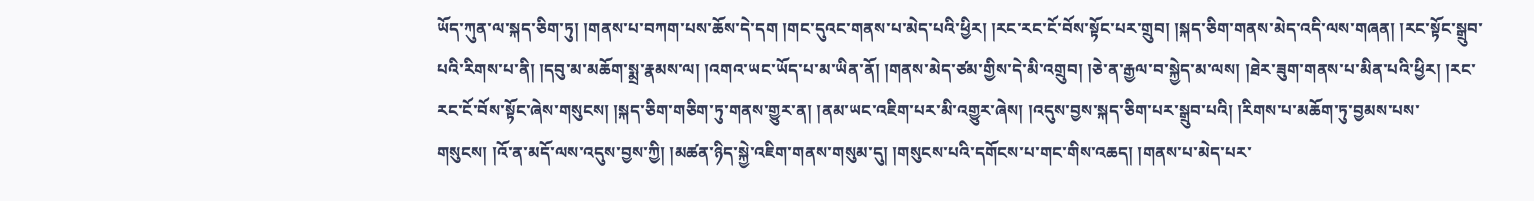ཡོད་ཀུན་ལ་སྐད་ཅིག་ཏུ། །གནས་པ་བཀག་པས་ཆོས་དེ་དག །གང་དུའང་གནས་པ་མེད་པའི་ཕྱིར། །རང་རང་ངོ་བོས་སྟོང་པར་གྲུབ། །སྐད་ཅིག་གནས་མེད་འདི་ལས་གཞན། །རང་སྟོང་སྒྲུབ་པའི་རིགས་པ་ནི། །དབུ་མ་མཆོག་སྨྲ་རྣམས་ལ། །འགའ་ཡང་ཡོད་པ་མ་ཡིན་ནོ། །གནས་མེད་ཙམ་གྱིས་དེ་མི་འགྲུབ། །ཅེ་ན་རྒྱལ་བ་སྐྱེད་མ་ལས། །ཐེར་ཟུག་གནས་པ་མིན་པའི་ཕྱིར། །རང་རང་ངོ་བོས་སྟོང་ཞེས་གསུངས། །སྐད་ཅིག་གཅིག་ཏུ་གནས་གྱུར་ན། །ནམ་ཡང་འཇིག་པར་མི་འགྱུར་ཞེས། །འདུས་བྱས་སྐད་ཅིག་པར་སྒྲུབ་པའི། །རིགས་པ་མཆོག་ཏུ་བྱམས་པས་གསུངས། །འོ་ན་མདོ་ལས་འདུས་བྱས་ཀྱི། །མཚན་ཉིད་སྐྱེ་འཇིག་གནས་གསུམ་དུ། །གསུངས་པའི་དགོངས་པ་གང་གིས་འཆད། །གནས་པ་མེད་པར་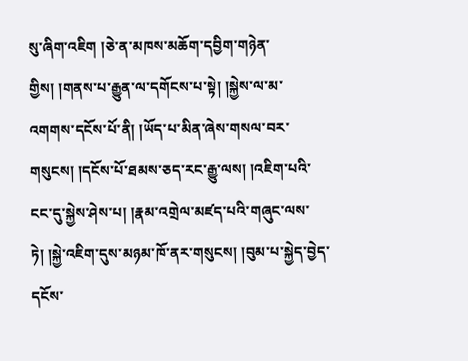སུ་ཞིག་འཇིག །ཅེ་ན་མཁས་མཆོག་དབྱིག་གཉེན་གྱིས། །གནས་པ་རྒྱུན་ལ་དགོངས་པ་སྟེ། །སྐྱེས་ལ་མ་འགགས་དངོས་པོ་ནི། །ཡོད་པ་མིན་ཞེས་གསལ་བར་གསུངས། །དངོས་པོ་ཐམས་ཅད་རང་རྒྱུ་ལས། །འཇིག་པའི་ངང་དུ་སྐྱེས་ཤེས་པ། །རྣམ་འགྲེལ་མཛད་པའི་གཞུང་ལས་ཏེ། །སྐྱེ་འཇིག་དུས་མཉམ་ཁོ་ནར་གསུངས། །བུམ་པ་སྐྱེད་བྱེད་དངོས་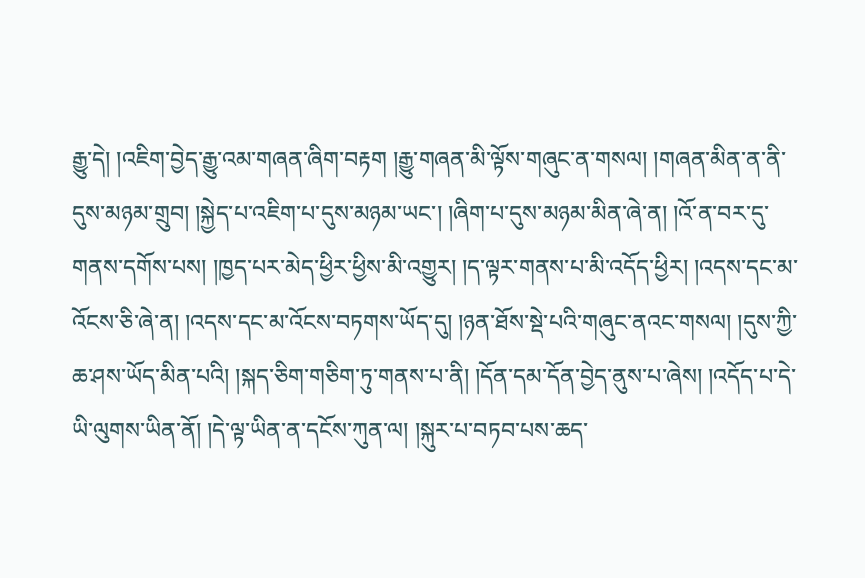རྒྱུ་དེ། །འཇིག་བྱེད་རྒྱུ་འམ་གཞན་ཞིག་བརྟག །རྒྱུ་གཞན་མི་ལྟོས་གཞུང་ན་གསལ། །གཞན་མིན་ན་ནི་དུས་མཉམ་གྲུབ། །སྐྱེད་པ་འཇིག་པ་དུས་མཉམ་ཡང་། །ཞིག་པ་དུས་མཉམ་མིན་ཞེ་ན། །འོ་ན་བར་དུ་གནས་དགོས་པས། །ཁྱད་པར་མེད་ཕྱིར་ཕྱིས་མི་འགྱུར། །ད་ལྟར་གནས་པ་མི་འདོད་ཕྱིར། །འདས་དང་མ་འོངས་ཅི་ཞེ་ན། །འདས་དང་མ་འོངས་བཏགས་ཡོད་དུ། །ཉན་ཐོས་སྡེ་པའི་གཞུང་ནའང་གསལ། །དུས་ཀྱི་ཆ་ཤས་ཡོད་མིན་པའི། །སྐད་ཅིག་གཅིག་ཏུ་གནས་པ་ནི། །དོན་དམ་དོན་བྱེད་ནུས་པ་ཞེས། །འདོད་པ་དེ་ཡི་ལུགས་ཡིན་ནོ། །དེ་ལྟ་ཡིན་ན་དངོས་ཀུན་ལ། །སྐུར་པ་བཏབ་པས་ཆད་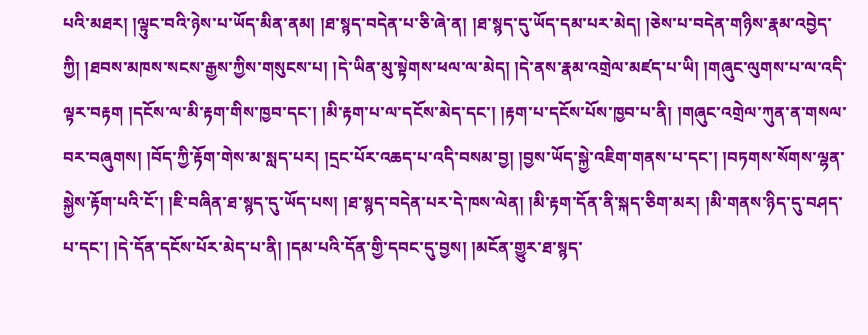པའི་མཐར། །ལྟུང་བའི་ཉེས་པ་ཡོད་མིན་ནམ། །ཐ་སྙད་བདེན་པ་ཅི་ཞེ་ན། །ཐ་སྙད་དུ་ཡོད་དམ་པར་མེད། །ཅེས་པ་བདེན་གཉིས་རྣམ་འབྱེད་ཀྱི། །ཐབས་མཁས་སངས་རྒྱས་ཀྱིས་གསུངས་པ། །དེ་ཡིན་མུ་སྟེགས་ཕལ་ལ་མེད། །དེ་ནས་རྣམ་འགྲེལ་མཛད་པ་ཡི། །གཞུང་ལུགས་པ་ལ་འདི་ལྟར་བརྟག །དངོས་ལ་མི་རྟག་གིས་ཁྱབ་དང་། །མི་རྟག་པ་ལ་དངོས་མེད་དང་། །རྟག་པ་དངོས་པོས་ཁྱབ་པ་ནི། །གཞུང་འགྲེལ་ཀུན་ན་གསལ་བར་བཞུགས། །བོད་ཀྱི་རྟོག་གེས་མ་སླད་པར། །དྲང་པོར་འཆད་པ་འདི་བསམ་བྱ། །བྱས་ཡོད་སྐྱེ་འཇིག་གནས་པ་དང་། །བཏགས་སོགས་ལྷན་སྐྱེས་རྟོག་པའི་ངོ་། །ཇི་བཞིན་ཐ་སྙད་དུ་ཡོད་པས། །ཐ་སྙད་བདེན་པར་དེ་ཁས་ལེན། །མི་རྟག་དོན་ནི་སྐད་ཅིག་མར། །མི་གནས་ཉིད་དུ་བཤད་པ་དང་། །དེ་དོན་དངོས་པོར་མེད་པ་ནི། །དམ་པའི་དོན་གྱི་དབང་དུ་བྱས། །མངོན་གྱུར་ཐ་སྙད་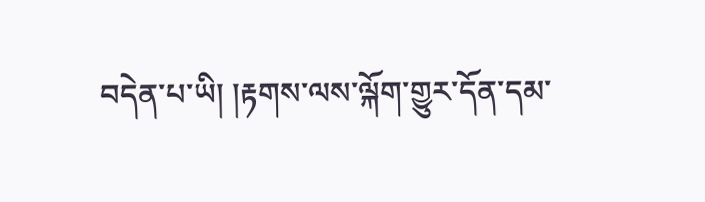བདེན་པ་ཡི། །རྟགས་ལས་ལྐོག་གྱུར་དོན་དམ་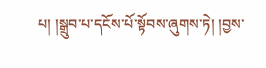པ། །སྒྲུབ་པ་དངོས་པོ་སྟོབས་ཞུགས་ཏེ། །བྱས་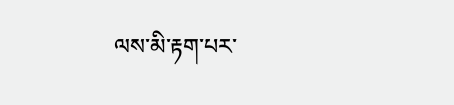ལས་མི་རྟག་པར་